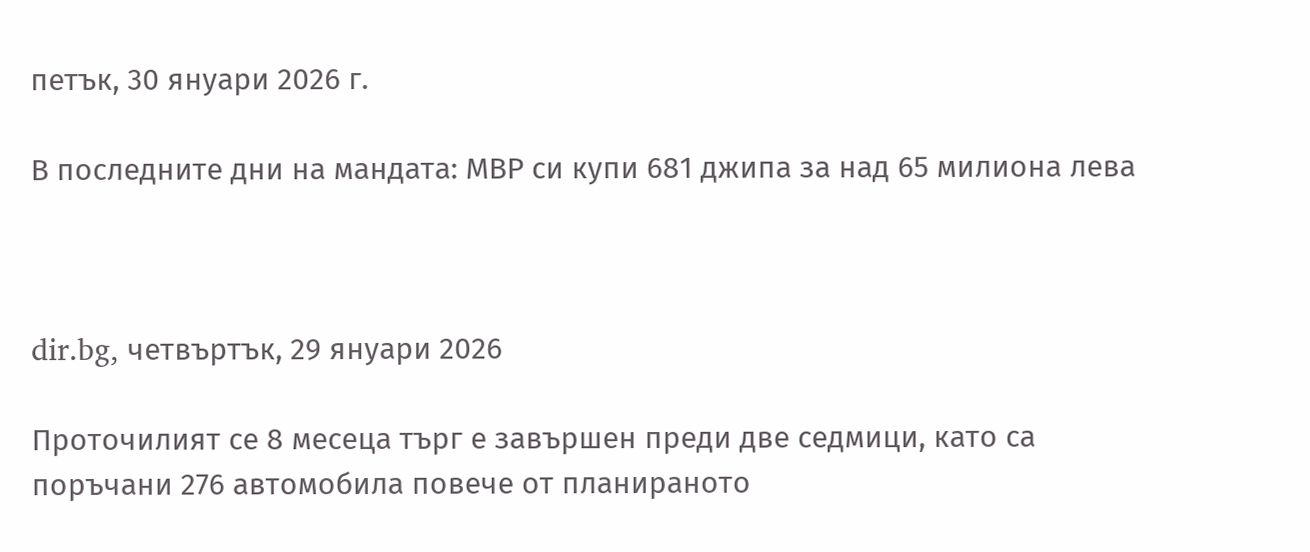петък, 30 януари 2026 г.

В последните дни на мандата: МВР си купи 681 джипа за над 65 милиона лева



dir.bg, четвъртък, 29 януари 2026

Проточилият се 8 месеца търг е завършен преди две седмици, като са поръчани 276 автомобила повече от планираното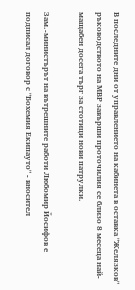В последните дни от управлението на кабинета в оставка "Желязков" ръководството на МВР завърши проточилия се близо 8 месеца най-мащабен досега търг за стотици нови патрулки.

Зам.-министърът на вътрешните работи Любомир Йосифов е подписал договор с "Бохемия Екипауто" - вносител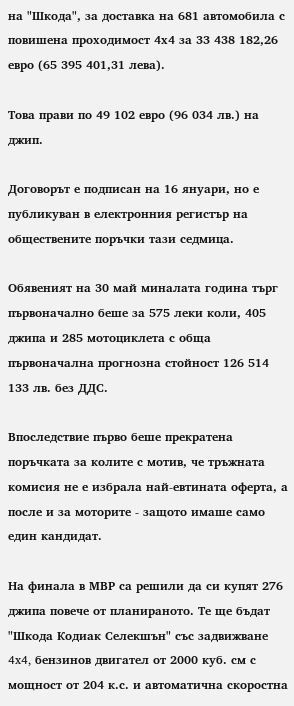на "Шкода", за доставка на 681 автомобила с повишена проходимост 4х4 за 33 438 182,26 евро (65 395 401,31 лева).

Това прави по 49 102 евро (96 034 лв.) на джип.

Договорът е подписан на 16 януари, но е публикуван в електронния регистър на обществените поръчки тази седмица.

Обявеният на 30 май миналата година търг първоначално беше за 575 леки коли, 405 джипа и 285 мотоциклета с обща първоначална прогнозна стойност 126 514 133 лв. без ДДС.

Впоследствие първо беше прекратена поръчката за колите с мотив, че тръжната комисия не е избрала най-евтината оферта, а после и за моторите - защото имаше само един кандидат.

На финала в МВР са решили да си купят 276 джипа повече от планираното. Те ще бъдат "Шкода Кодиак Селекшън" със задвижване 4x4, бензинов двигател от 2000 куб. см с мощност от 204 к.с. и автоматична скоростна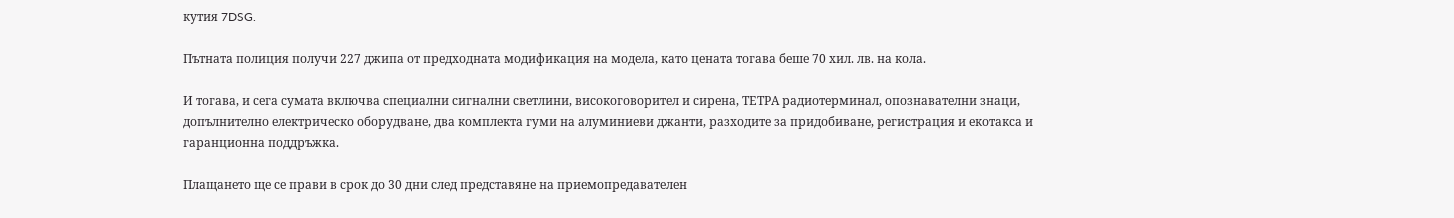кутия 7DSG.

Пътната полиция получи 227 джипа от предходната модификация на модела, като цената тогава беше 70 хил. лв. на кола.

И тогава, и сега сумата включва специални сигнални светлини, високоговорител и сирена, ТЕТРА радиотерминал, опознавателни знаци, допълнително електрическо оборудване, два комплекта гуми на алуминиеви джанти, разходите за придобиване, регистрация и екотакса и гаранционна поддръжка.

Плащането ще се прави в срок до 30 дни след представяне на приемопредавателен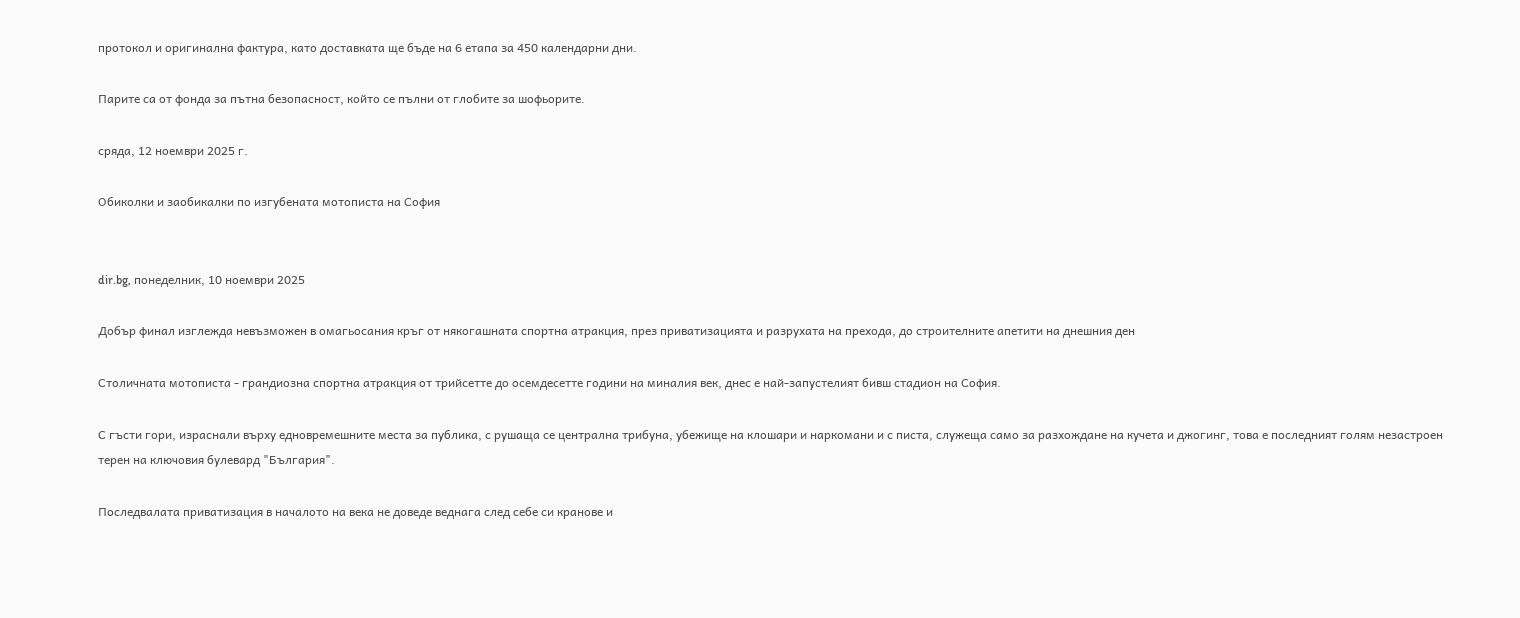протокол и оригинална фактура, като доставката ще бъде на 6 етапа за 450 календарни дни.

Парите са от фонда за пътна безопасност, който се пълни от глобите за шофьорите.

сряда, 12 ноември 2025 г.

Обиколки и заобикалки по изгубената мотописта на София


dir.bg, понеделник, 10 ноември 2025

Добър финал изглежда невъзможен в омагьосания кръг от някогашната спортна атракция, през приватизацията и разрухата на прехода, до строителните апетити на днешния ден

Столичната мотописта - грандиозна спортна атракция от трийсетте до осемдесетте години на миналия век, днес е най-запустелият бивш стадион на София.

С гъсти гори, израснали върху едновремешните места за публика, с рушаща се централна трибуна, убежище на клошари и наркомани и с писта, служеща само за разхождане на кучета и джогинг, това е последният голям незастроен терен на ключовия булевард "България".

Последвалата приватизация в началото на века не доведе веднага след себе си кранове и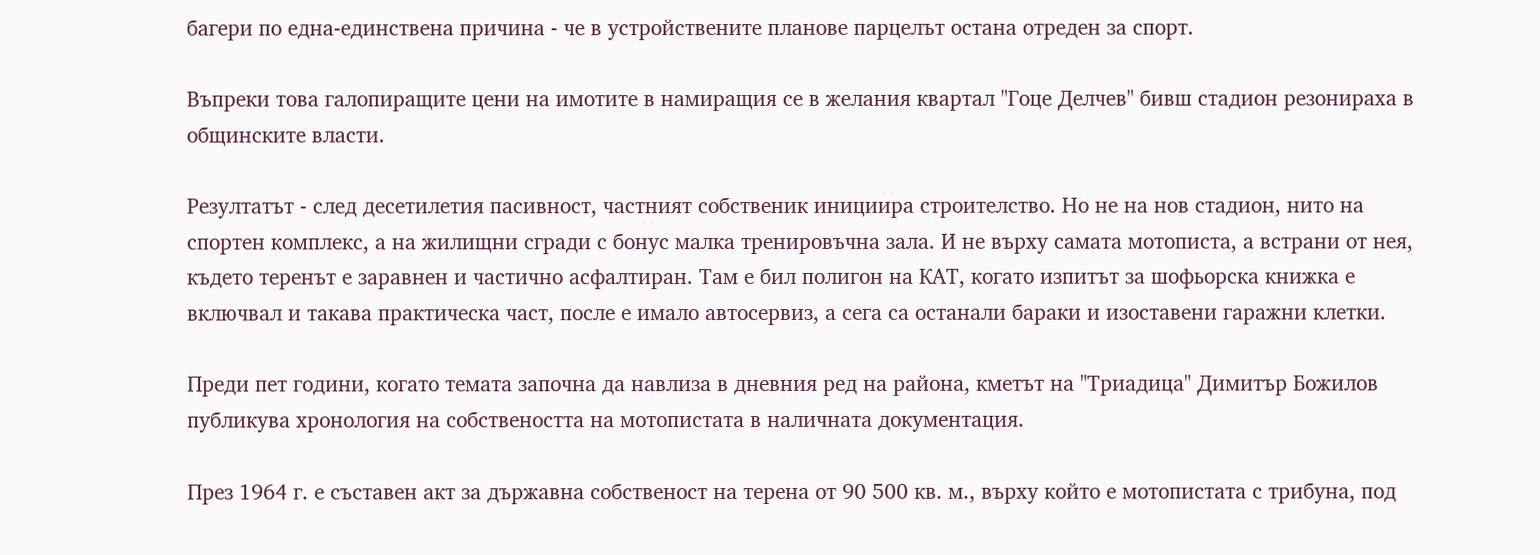багери по една-единствена причина - че в устройствените планове парцелът остана отреден за спорт.

Въпреки това галопиращите цени на имотите в намиращия се в желания квартал "Гоце Делчев" бивш стадион резонираха в общинските власти.

Резултатът - след десетилетия пасивност, частният собственик инициира строителство. Но не на нов стадион, нито на спортен комплекс, а на жилищни сгради с бонус малка тренировъчна зала. И не върху самата мотописта, а встрани от нея, където теренът е заравнен и частично асфалтиран. Там е бил полигон на КАТ, когато изпитът за шофьорска книжка е включвал и такава практическа част, после е имало автосервиз, а сега са останали бараки и изоставени гаражни клетки.

Преди пет години, когато темата започна да навлиза в дневния ред на района, кметът на "Триадица" Димитър Божилов публикува хронология на собствеността на мотопистата в наличната документация.

През 1964 г. е съставен акт за държавна собственост на терена от 90 500 кв. м., върху който е мотопистата с трибуна, под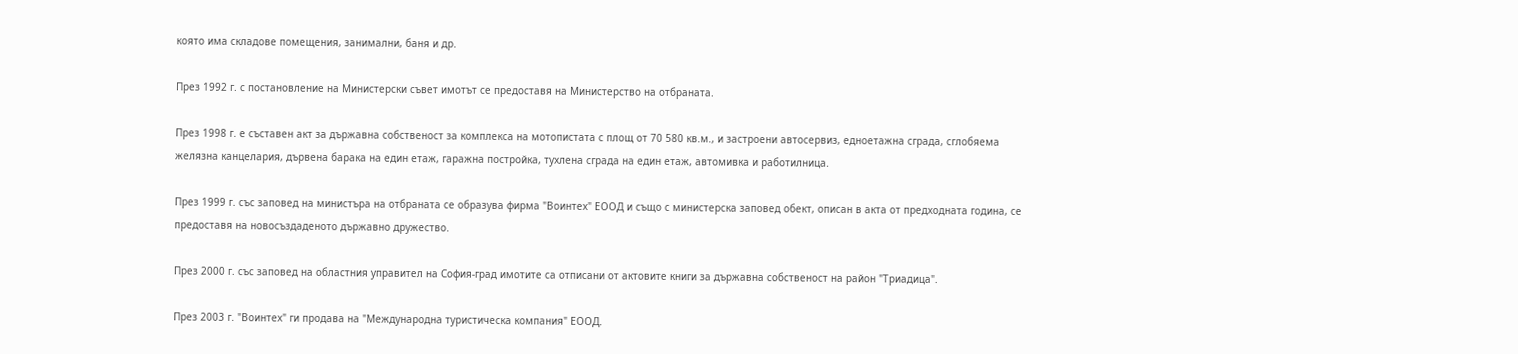която има складове помещения, занимални, баня и др.

През 1992 г. с постановление на Министерски съвет имотът се предоставя на Министерство на отбраната.

През 1998 г. е съставен акт за държавна собственост за комплекса на мотопистата с площ от 70 580 кв.м., и застроени автосервиз, едноетажна сграда, сглобяема желязна канцелария, дървена барака на един етаж, гаражна постройка, тухлена сграда на един етаж, автомивка и работилница.

През 1999 г. със заповед на министъра на отбраната се образува фирма "Воинтех" ЕООД и също с министерска заповед обект, описан в акта от предходната година, се предоставя на новосъздаденото държавно дружество.

През 2000 г. със заповед на областния управител на София-град имотите са отписани от актовите книги за държавна собственост на район "Триадица".

През 2003 г. "Воинтех" ги продава на "Международна туристическа компания" ЕООД.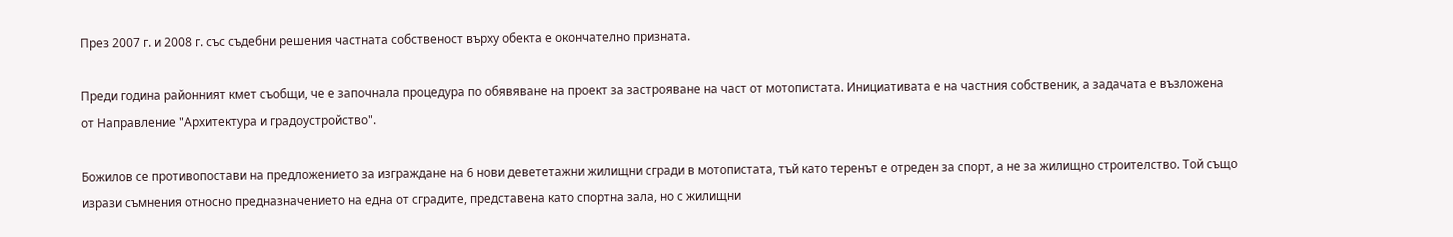През 2007 г. и 2008 г. със съдебни решения частната собственост върху обекта е окончателно призната.

Преди година районният кмет съобщи, че е започнала процедура по обявяване на проект за застрояване на част от мотопистата. Инициативата е на частния собственик, а задачата е възложена от Направление "Архитектура и градоустройство".

Божилов се противопостави на предложението за изграждане на 6 нови девететажни жилищни сгради в мотопистата, тъй като теренът е отреден за спорт, а не за жилищно строителство. Той също изрази съмнения относно предназначението на една от сградите, представена като спортна зала, но с жилищни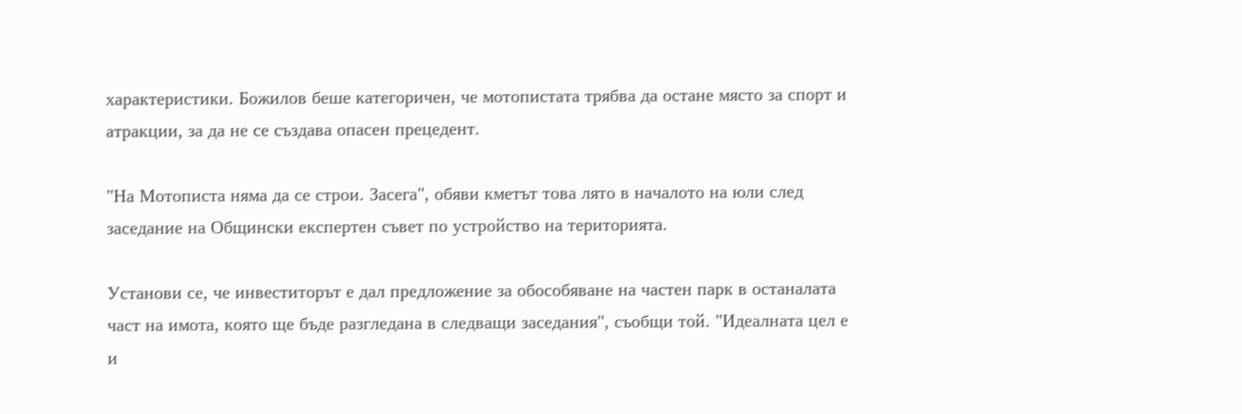характеристики. Божилов беше категоричен, че мотопистата трябва да остане място за спорт и атракции, за да не се създава опасен прецедент.

"На Мотописта няма да се строи. Засега", обяви кметът това лято в началото на юли след заседание на Общински експертен съвет по устройство на територията.

Установи се, че инвеститорът е дал предложение за обособяване на частен парк в останалата част на имота, която ще бъде разгледана в следващи заседания", съобщи той. "Идеалната цел е и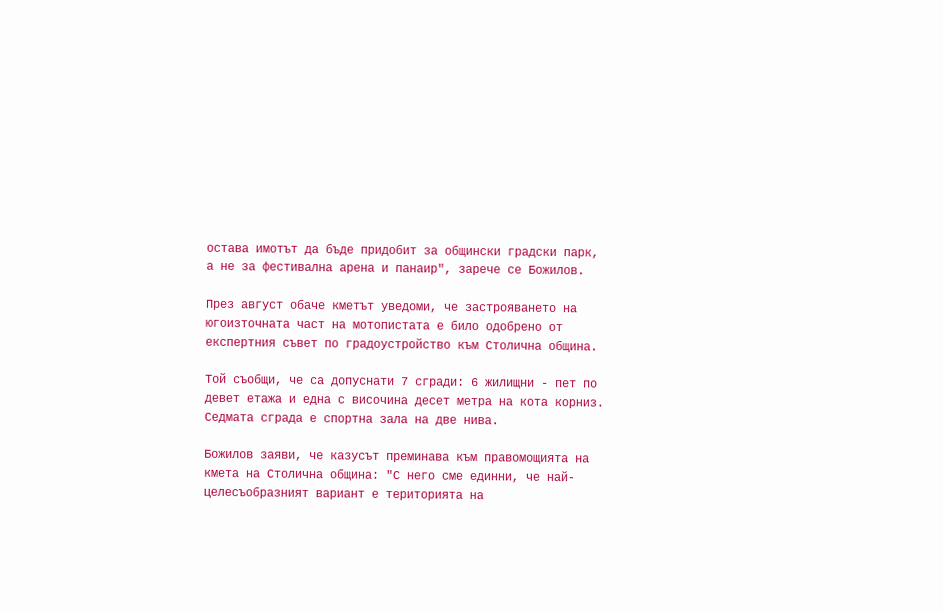остава имотът да бъде придобит за общински градски парк, а не за фестивална арена и панаир", зарече се Божилов.

През август обаче кметът уведоми, че застрояването на югоизточната част на мотопистата е било одобрено от експертния съвет по градоустройство към Столична община.

Той съобщи, че са допуснати 7 сгради: 6 жилищни - пет по девет етажа и една с височина десет метра на кота корниз. Седмата сграда е спортна зала на две нива.

Божилов заяви, че казусът преминава към правомощията на кмета на Столична община: "С него сме единни, че най-целесъобразният вариант е територията на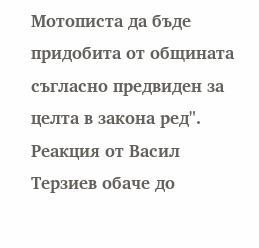Мотописта да бъде придобита от общината съгласно предвиден за целта в закона ред". Реакция от Васил Терзиев обаче до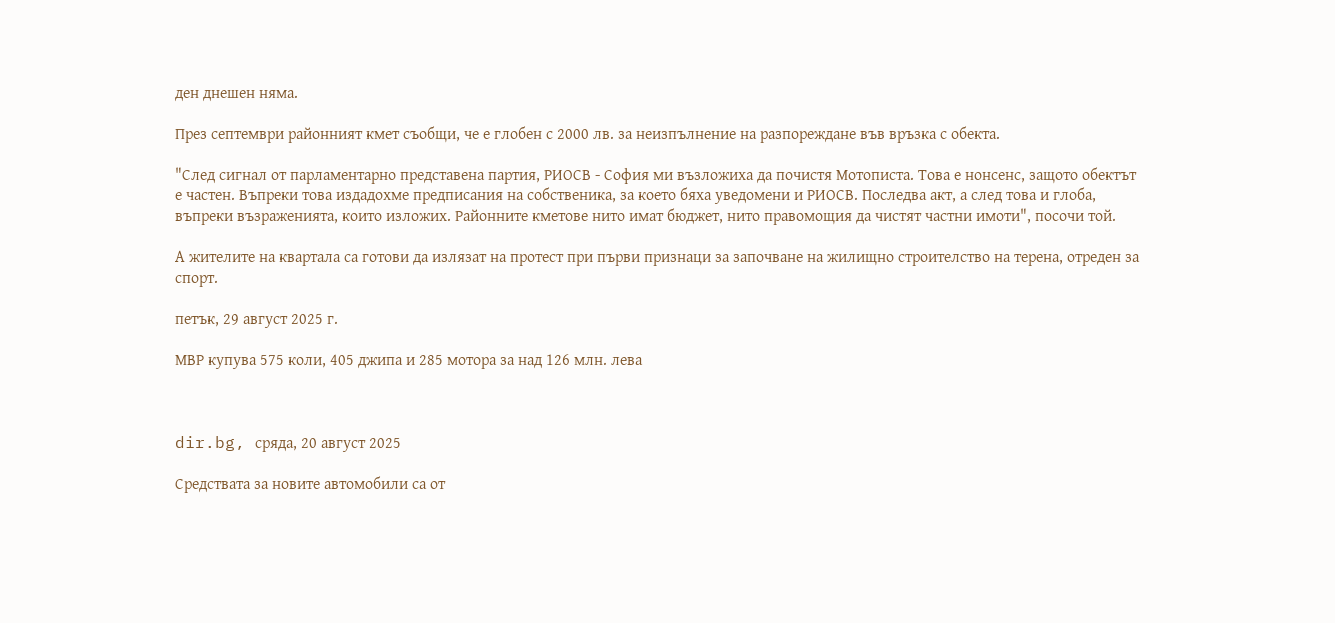ден днешен няма.

През септември районният кмет съобщи, че е глобен с 2000 лв. за неизпълнение на разпореждане във връзка с обекта.

"След сигнал от парламентарно представена партия, РИОСВ - София ми възложиха да почистя Мотописта. Това е нонсенс, защото обектът е частен. Въпреки това издадохме предписания на собственика, за което бяха уведомени и РИОСВ. Последва акт, а след това и глоба, въпреки възраженията, които изложих. Районните кметове нито имат бюджет, нито правомощия да чистят частни имоти", посочи той.

А жителите на квартала са готови да излязат на протест при първи признаци за започване на жилищно строителство на терена, отреден за спорт.

петък, 29 август 2025 г.

МВР купува 575 коли, 405 джипа и 285 мотора за над 126 млн. лева



dir.bg, сряда, 20 август 2025

Средствата за новите автомобили са от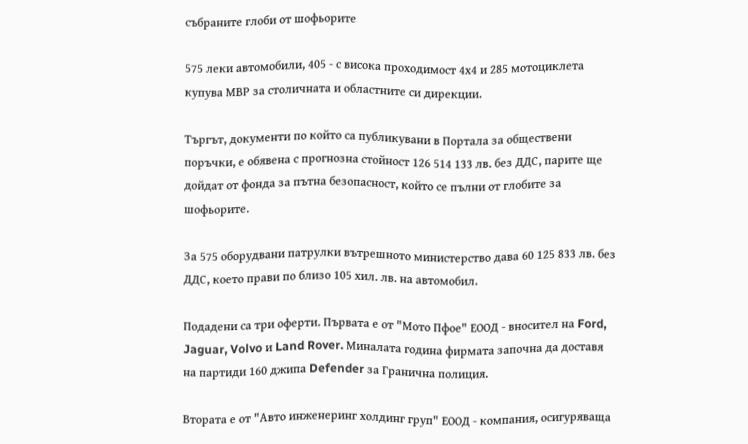събраните глоби от шофьорите

575 леки автомобили, 405 - с висока проходимост 4х4 и 285 мотоциклета купува МВР за столичната и областните си дирекции.

Търгът, документи по който са публикувани в Портала за обществени поръчки, е обявена с прогнозна стойност 126 514 133 лв. без ДДС, парите ще дойдат от фонда за пътна безопасност, който се пълни от глобите за шофьорите.

За 575 оборудвани патрулки вътрешното министерство дава 60 125 833 лв. без ДДС, което прави по близо 105 хил. лв. на автомобил.

Подадени са три оферти. Първата е от "Мото Пфое" ЕООД - вносител на Ford, Jaguar, Volvo и Land Rover. Миналата година фирмата започна да доставя на партиди 160 джипа Defender за Гранична полиция.

Втората е от "Авто инженеринг холдинг груп" ЕООД - компания, осигуряваща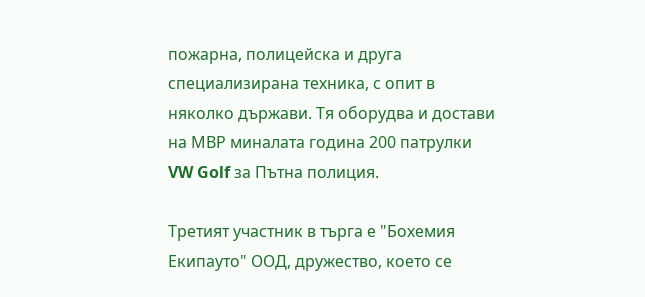пожарна, полицейска и друга специализирана техника, с опит в няколко държави. Тя оборудва и достави на МВР миналата година 200 патрулки VW Golf за Пътна полиция.

Третият участник в търга е "Бохемия Екипауто" ООД, дружество, което се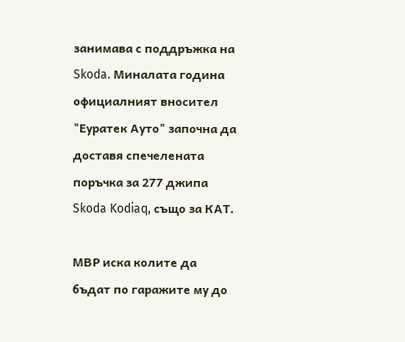занимава с поддръжка на Skoda. Миналата година официалният вносител "Еуратек Ауто" започна да доставя спечелената поръчка за 277 джипа Skoda Kodiaq, също за КАТ.

МВР иска колите да бъдат по гаражите му до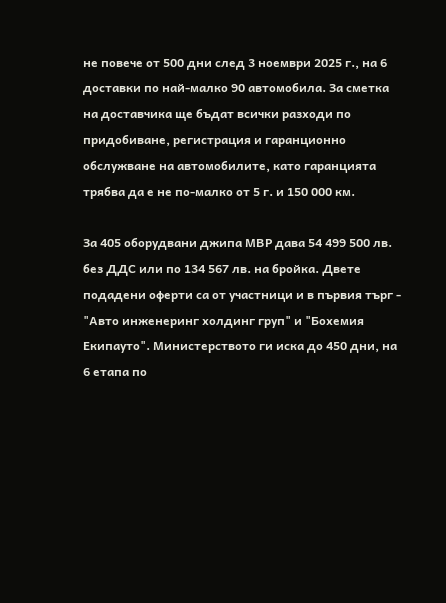не повече от 500 дни след 3 ноември 2025 г., на 6 доставки по най-малко 90 автомобила. За сметка на доставчика ще бъдат всички разходи по придобиване, регистрация и гаранционно обслужване на автомобилите, като гаранцията трябва да е не по-малко от 5 г. и 150 000 км.

За 405 оборудвани джипа МВР дава 54 499 500 лв. без ДДС или по 134 567 лв. на бройка. Двете подадени оферти са от участници и в първия търг - "Авто инженеринг холдинг груп" и "Бохемия Екипауто". Министерството ги иска до 450 дни, на 6 етапа по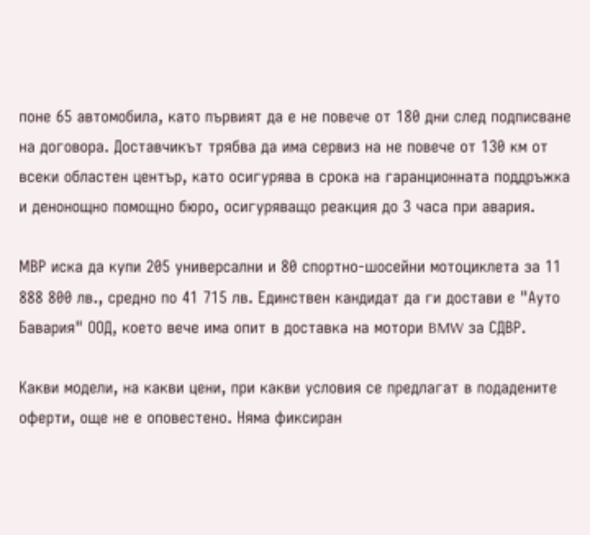поне 65 автомобила, като първият да е не повече от 180 дни след подписване на договора. Доставчикът трябва да има сервиз на не повече от 130 км от всеки областен център, като осигурява в срока на гаранционната поддръжка и денонощно помощно бюро, осигуряващо реакция до 3 часа при авария.

МВР иска да купи 205 универсални и 80 спортно-шосейни мотоциклета за 11 888 800 лв., средно по 41 715 лв. Единствен кандидат да ги достави е "Ауто Бавария" ООД, което вече има опит в доставка на мотори BMW за СДВР.

Какви модели, на какви цени, при какви условия се предлагат в подадените оферти, още не е оповестено. Няма фиксиран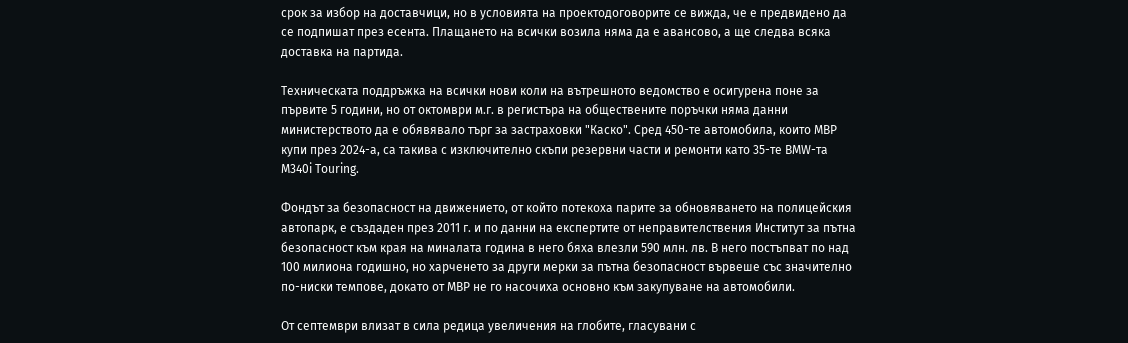срок за избор на доставчици, но в условията на проектодоговорите се вижда, че е предвидено да се подпишат през есента. Плащането на всички возила няма да е авансово, а ще следва всяка доставка на партида.

Техническата поддръжка на всички нови коли на вътрешното ведомство е осигурена поне за първите 5 години, но от октомври м.г. в регистъра на обществените поръчки няма данни министерството да е обявявало търг за застраховки "Каско". Сред 450-те автомобила, които МВР купи през 2024-а, са такива с изключително скъпи резервни части и ремонти като 35-те BMW-та М340i Touring.

Фондът за безопасност на движението, от който потекоха парите за обновяването на полицейския автопарк, е създаден през 2011 г. и по данни на експертите от неправителствения Институт за пътна безопасност към края на миналата година в него бяха влезли 590 млн. лв. В него постъпват по над 100 милиона годишно, но харченето за други мерки за пътна безопасност вървеше със значително по-ниски темпове, докато от МВР не го насочиха основно към закупуване на автомобили.

От септември влизат в сила редица увеличения на глобите, гласувани с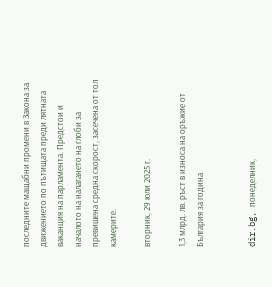последните мащабни промени в Закона за движението по пътищата преди лятната ваканция на парламента. Предстои и началото на налагането на глоби за превишена средна скорост, засечена от тол камерите.

вторник, 29 юли 2025 г.

1,3 млрд. лв. ръст в износа на оръжие от България за година


dir.bg, понеделник,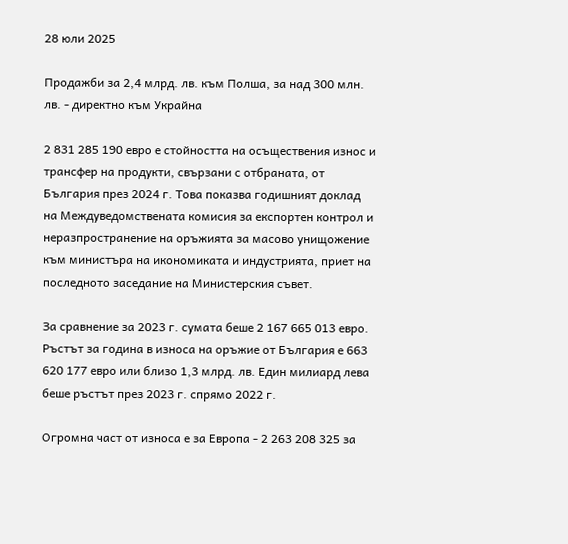28 юли 2025

Продажби за 2,4 млрд. лв. към Полша, за над 300 млн. лв. - директно към Украйна

2 831 285 190 евро е стойността на осъществения износ и трансфер на продукти, свързани с отбраната, от България през 2024 г. Това показва годишният доклад на Междуведомствената комисия за експортен контрол и неразпространение на оръжията за масово унищожение към министъра на икономиката и индустрията, приет на последното заседание на Министерския съвет.

За сравнение за 2023 г. сумата беше 2 167 665 013 евро. Ръстът за година в износа на оръжие от България е 663 620 177 евро или близо 1,3 млрд. лв. Един милиард лева беше ръстът през 2023 г. спрямо 2022 г.

Огромна част от износа е за Европа - 2 263 208 325 за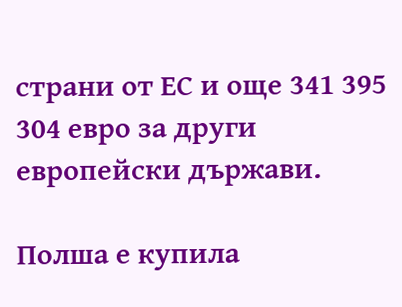страни от ЕС и още 341 395 304 евро за други европейски държави.

Полша е купила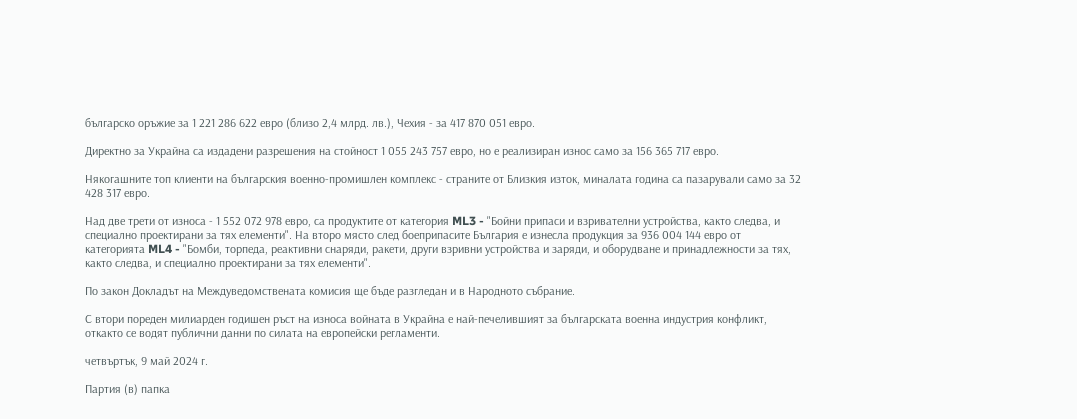българско оръжие за 1 221 286 622 евро (близо 2,4 млрд. лв.), Чехия - за 417 870 051 евро.

Директно за Украйна са издадени разрешения на стойност 1 055 243 757 евро, но е реализиран износ само за 156 365 717 евро.

Някогашните топ клиенти на българския военно-промишлен комплекс - страните от Близкия изток, миналата година са пазарували само за 32 428 317 евро.

Над две трети от износа - 1 552 072 978 евро, са продуктите от категория ML3 - "Бойни припаси и взривателни устройства, както следва, и специално проектирани за тях елементи". На второ място след боеприпасите България е изнесла продукция за 936 004 144 евро от категорията ML4 - "Бомби, торпеда, реактивни снаряди, ракети, други взривни устройства и заряди, и оборудване и принадлежности за тях, както следва, и специално проектирани за тях елементи".

По закон Докладът на Междуведомствената комисия ще бъде разгледан и в Народното събрание.

С втори пореден милиарден годишен ръст на износа войната в Украйна е най-печелившият за българската военна индустрия конфликт, откакто се водят публични данни по силата на европейски регламенти.

четвъртък, 9 май 2024 г.

Партия (в) папка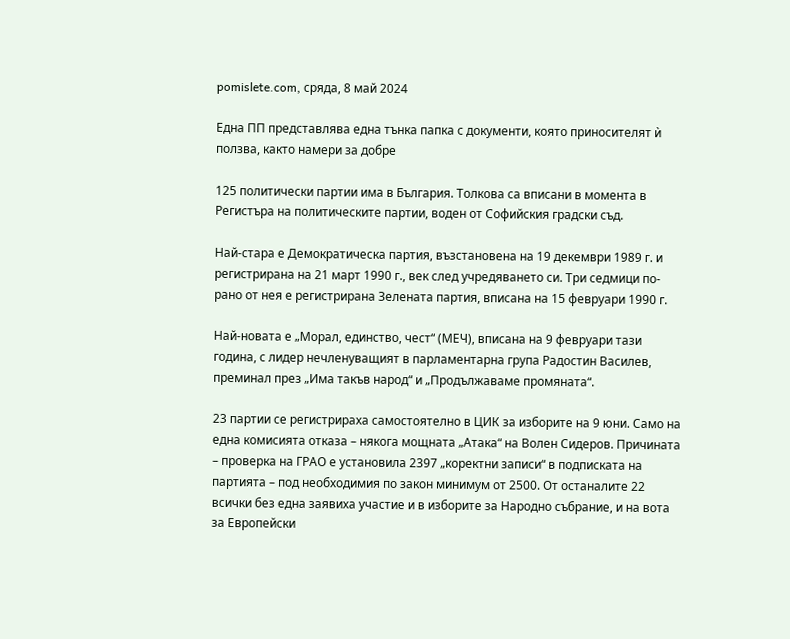pomislete.com, сряда, 8 май 2024

Една ПП представлява една тънка папка с документи, която приносителят ѝ ползва, както намери за добре

125 политически партии има в България. Толкова са вписани в момента в Регистъра на политическите партии, воден от Софийския градски съд.

Най-стара е Демократическа партия, възстановена на 19 декември 1989 г. и регистрирана на 21 март 1990 г., век след учредяването си. Три седмици по-рано от нея е регистрирана Зелената партия, вписана на 15 февруари 1990 г.

Най-новата е „Морал, единство, чест“ (МЕЧ), вписана на 9 февруари тази година, с лидер нечленуващият в парламентарна група Радостин Василев, преминал през „Има такъв народ“ и „Продължаваме промяната“.

23 партии се регистрираха самостоятелно в ЦИК за изборите на 9 юни. Само на една комисията отказа – някога мощната „Атака“ на Волен Сидеров. Причината – проверка на ГРАО е установила 2397 „коректни записи“ в подписката на партията – под необходимия по закон минимум от 2500. От останалите 22 всички без една заявиха участие и в изборите за Народно събрание, и на вота за Европейски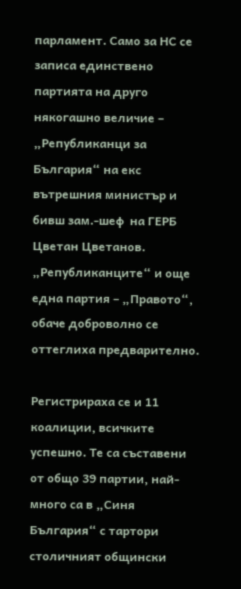парламент. Само за НС се записа единствено партията на друго някогашно величие – „Републиканци за България“ на екс вътрешния министър и бивш зам.-шеф  на ГЕРБ Цветан Цветанов. „Републиканците“ и още една партия – „Правото“, обаче доброволно се оттеглиха предварително.

Регистрираха се и 11 коалиции, всичките успешно. Те са съставени от общо 39 партии, най-много са в „Синя България“ с тартори столичният общински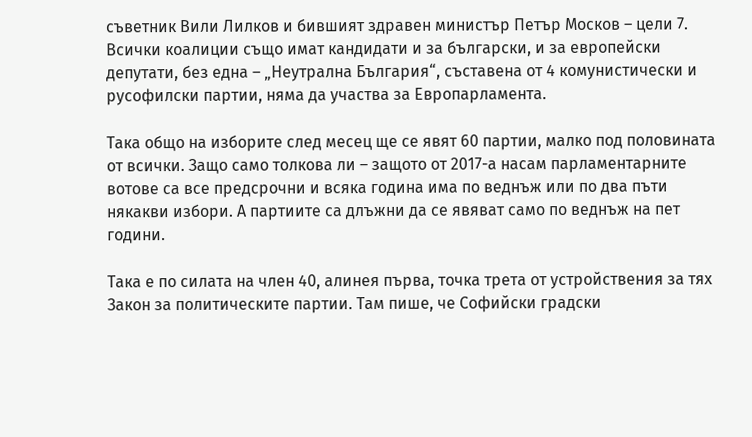съветник Вили Лилков и бившият здравен министър Петър Москов – цели 7. Всички коалиции също имат кандидати и за български, и за европейски депутати, без една – „Неутрална България“, съставена от 4 комунистически и русофилски партии, няма да участва за Европарламента.

Така общо на изборите след месец ще се явят 60 партии, малко под половината от всички. Защо само толкова ли – защото от 2017-а насам парламентарните вотове са все предсрочни и всяка година има по веднъж или по два пъти някакви избори. А партиите са длъжни да се явяват само по веднъж на пет години.

Така е по силата на член 40, алинея първа, точка трета от устройствения за тях Закон за политическите партии. Там пише, че Софийски градски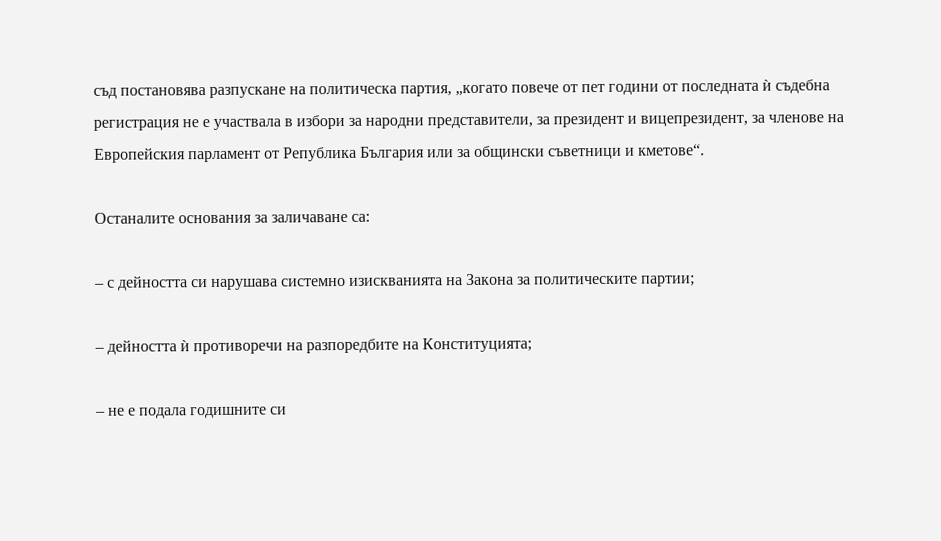съд постановява разпускане на политическа партия, „когато повече от пет години от последната ѝ съдебна регистрация не е участвала в избори за народни представители, за президент и вицепрезидент, за членове на Европейския парламент от Република България или за общински съветници и кметове“.

Останалите основания за заличаване са:

– с дейността си нарушава системно изискванията на Закона за политическите партии;

– дейността ѝ противоречи на разпоредбите на Конституцията;

– не е подала годишните си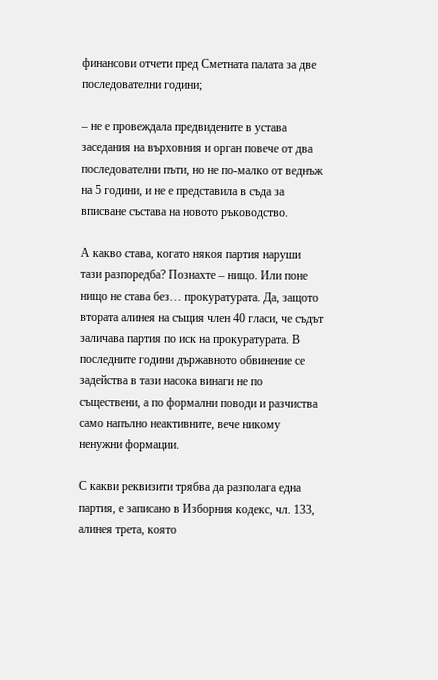финансови отчети пред Сметната палата за две последователни години;

– не е провеждала предвидените в устава заседания на върховния и орган повече от два последователни пъти, но не по-малко от веднъж на 5 години, и не е представила в съда за вписване състава на новото ръководство.

А какво става, когато някоя партия наруши тази разпоредба? Познахте – нищо. Или поне нищо не става без… прокуратурата. Да, защото втората алинея на същия член 40 гласи, че съдът заличава партия по иск на прокуратурата. В последните години държавното обвинение се задейства в тази насока винаги не по съществени, а по формални поводи и разчиства само напълно неактивните, вече никому ненужни формации.

С какви реквизити трябва да разполага една партия, е записано в Изборния кодекс, чл. 133, алинея трета, която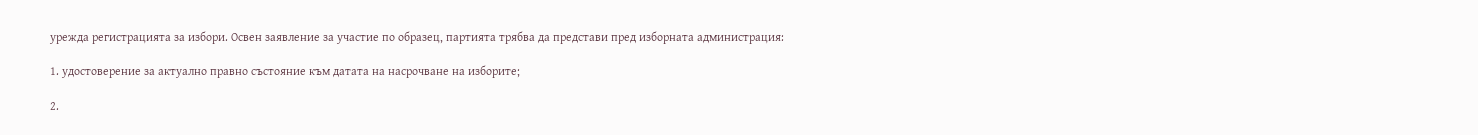урежда регистрацията за избори. Освен заявление за участие по образец, партията трябва да представи пред изборната администрация:

1. удостоверение за актуално правно състояние към датата на насрочване на изборите;

2.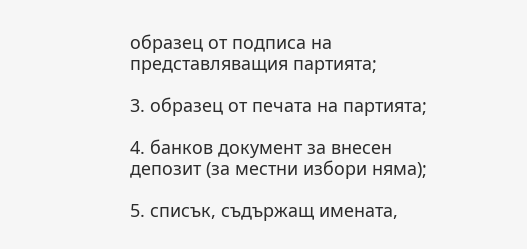образец от подписа на представляващия партията;

3. образец от печата на партията;

4. банков документ за внесен депозит (за местни избори няма);

5. списък, съдържащ имената,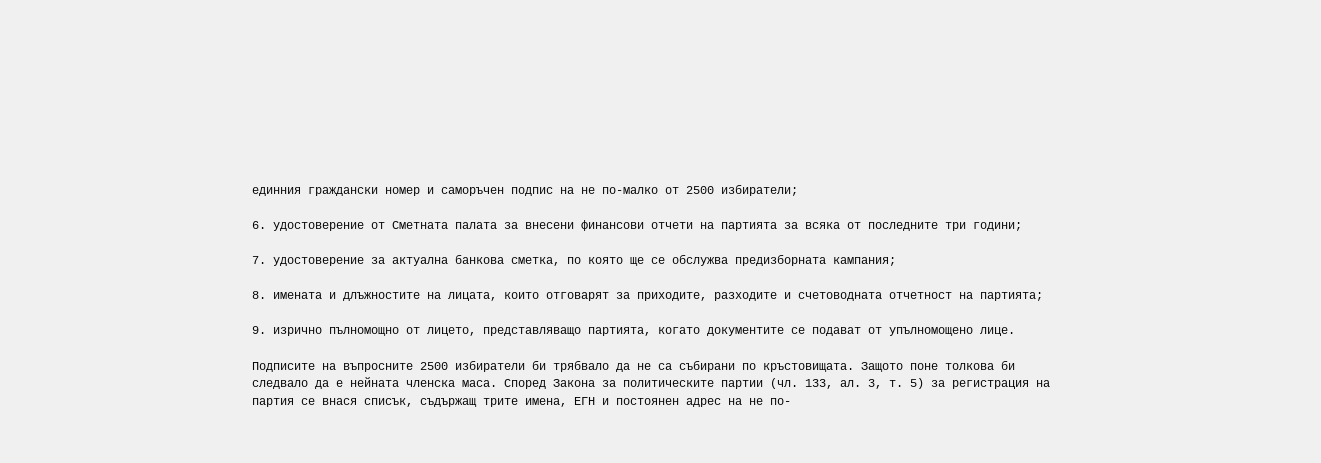единния граждански номер и саморъчен подпис на не по-малко от 2500 избиратели;

6. удостоверение от Сметната палата за внесени финансови отчети на партията за всяка от последните три години;

7. удостоверение за актуална банкова сметка, по която ще се обслужва предизборната кампания;

8. имената и длъжностите на лицата, които отговарят за приходите, разходите и счетоводната отчетност на партията;

9. изрично пълномощно от лицето, представляващо партията, когато документите се подават от упълномощено лице.

Подписите на въпросните 2500 избиратели би трябвало да не са събирани по кръстовищата. Защото поне толкова би следвало да е нейната членска маса. Според Закона за политическите партии (чл. 133, ал. 3, т. 5) за регистрация на партия се внася списък, съдържащ трите имена, ЕГН и постоянен адрес на не по-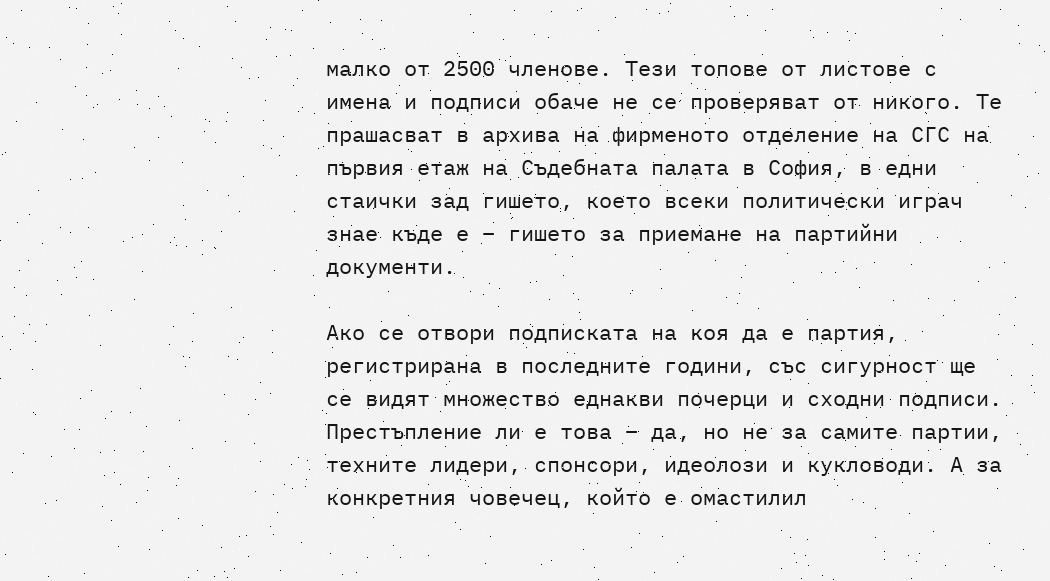малко от 2500 членове. Тези топове от листове с имена и подписи обаче не се проверяват от никого. Те прашасват в архива на фирменото отделение на СГС на първия етаж на Съдебната палата в София, в едни стаички зад гишето, което всеки политически играч знае къде е – гишето за приемане на партийни документи.

Ако се отвори подписката на коя да е партия, регистрирана в последните години, със сигурност ще се видят множество еднакви почерци и сходни подписи. Престъпление ли е това – да, но не за самите партии, техните лидери, спонсори, идеолози и кукловоди. А за конкретния човечец, който е омастилил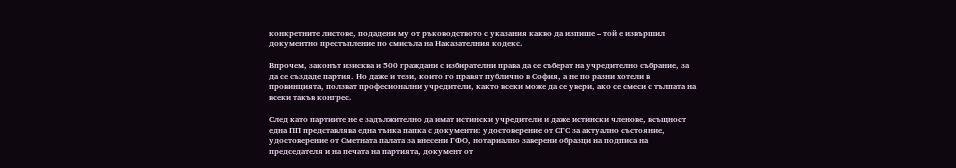конкретните листове, подадени му от ръководството с указания какво да изпише – той е извършил документно престъпление по смисъла на Наказателния кодекс.

Впрочем, законът изисква и 500 граждани с избирателни права да се съберат на учредително събрание, за да се създаде партия. Но даже и тези, които го правят публично в София, а не по разни хотели в провинцията, ползват професионални учредители, както всеки може да се увери, ако се смеси с тълпата на всеки такъв конгрес.

След като партиите не е задължително да имат истински учредители и даже истински членове, всъщност една ПП представлява една тънка папка с документи: удостоверение от СГС за актуално състояние, удостоверение от Сметната палата за внесени ГФО, нотариално заверени образци на подписа на председателя и на печата на партията, документ от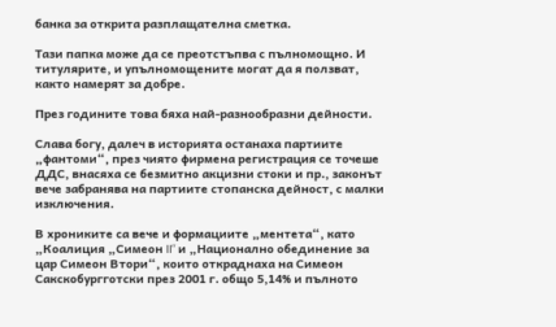банка за открита разплащателна сметка.

Тази папка може да се преотстъпва с пълномощно. И титулярите, и упълномощените могат да я ползват, както намерят за добре.

През годините това бяха най-разнообразни дейности.

Слава богу, далеч в историята останаха партиите „фантоми“, през чиято фирмена регистрация се точеше ДДС, внасяха се безмитно акцизни стоки и пр., законът вече забранява на партиите стопанска дейност, с малки изключения.

В хрониките са вече и формациите „ментета“, като „Коалиция „Симеон II“ и „Национално обединение за цар Симеон Втори“, които откраднаха на Симеон Сакскобургготски през 2001 г. общо 5,14% и пълното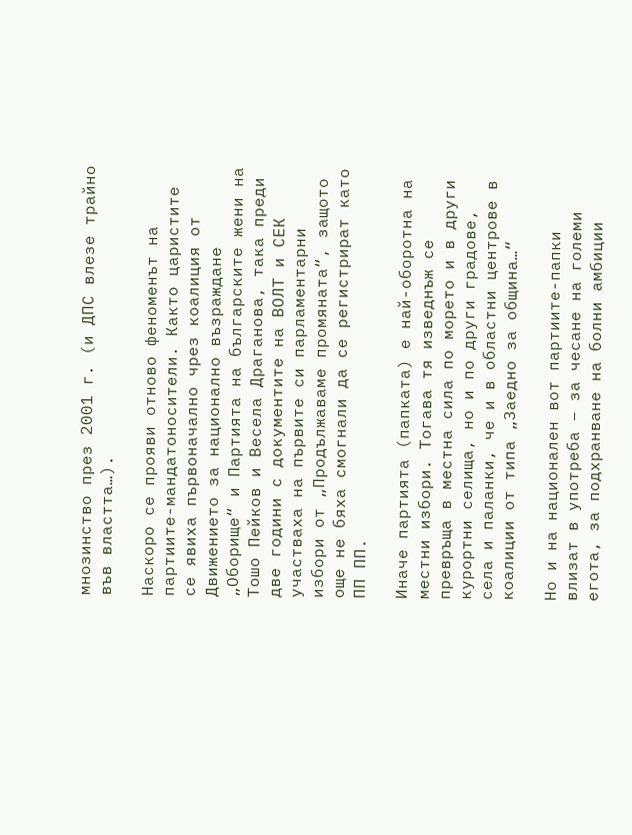мнозинство през 2001 г. (и ДПС влезе трайно във властта…).

Наскоро се прояви отново феноменът на партиите-мандатоносители. Както царистите се явиха първоначално чрез коалиция от Движението за национално възраждане „Оборище“ и Партията на българските жени на Тошо Пейков и Весела Драганова, така преди две години с документите на ВОЛТ и СЕК участваха на първите си парламентарни избори от „Продължаваме промяната“, защото още не бяха смогнали да се регистрират като ПП ПП.

Иначе партията (папката) е най-оборотна на местни избори. Тогава тя изведнъж се превръща в местна сила по морето и в други курортни селища, но и по други градове, села и паланки, че и в областни центрове в коалиции от типа „Заедно за община…“

Но и на национален вот партиите-папки влизат в употреба – за чесане на големи егота, за подхранване на болни амбиции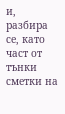и, разбира се, като част от тънки сметки на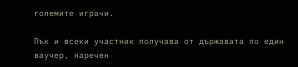големите играчи.

Пък и всеки участник получава от държавата по един ваучер, наречен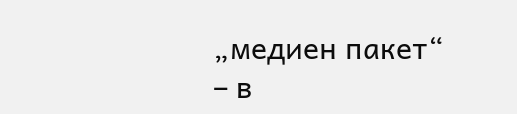„медиен пакет“ – в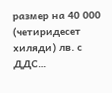размер на 40 000 (четиридесет хиляди) лв. с ДДС…